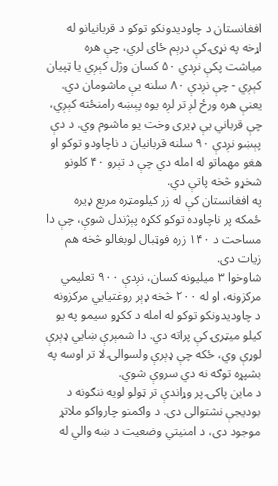افغانستان د چاودیدونکو توکو د قربانیانو له اړخه په نړۍ کې درېم ځای لري، چې هره میاشت پکې نږدي ۵۰ کسان وژل کېږي یا ټپیان کېږي - چې نږدې ۸۰ سلنه یې ماشومان دي. یعنې هره ورځ لږ تر لږه یوه پېښه رامنځته کېږي، چې قرباني یې ډیری وخت یو ماشوم وي. د دې پېښو نږدې ۹۰ سلنه قربانیان د ناچاودو توکو او هغو مهماتو له امله دي چې د تېرو ۴۰ کلونو شخړو څخه پاتې دي.
په افغانستان کې له زر کیلومټره مربع ډیره ځمکه پر ناچاوده توکو ککړه پېژندل شوې، چې دا مساحت د ۱۴۰ زره فوټبال لوبغالو څخه هم زیات دی.
شاوخوا ۳ میلیونه کسان، نږدې ۹۰۰ تعلیمي مرکزونه، او له ۲۰۰ څخه ډېر روغتیایي مرکزونه د چاودیدونکو توکو له امله د ککړو سیمو په یو کیلو میټرۍ کې پراته دي. دا شمېرې ښايي ډېرې لوړې وي، ځکه چې ډېرې ولسوالۍ لا تر اوسه په بشپړه توګه نه دي سروې شوي.
د ماین پاکۍ پر وړاندې تر ټولو لویه ننګونه د بوديجې نشتوالی دی. د واکمنو چارواکو ملاتړ موجود دی، د امنیتي وضعیت د ښه والي له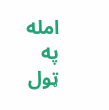امله په ټول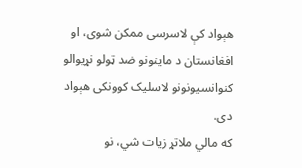هېواد کې لاسرسی ممکن شوی، او افغانستان د ماینونو ضد ټولو نړیوالو کنوانسیونونو لاسلیک کوونکی هېواد دی.
که مالي ملاتړ زیات شي، نو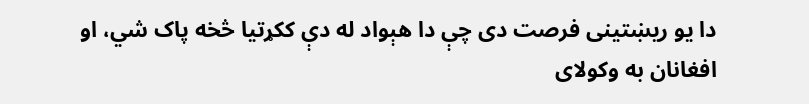دا یو ریښتینی فرصت دی چې دا هېواد له دې ککړتیا څخه پاک شي، او افغانان به وکولای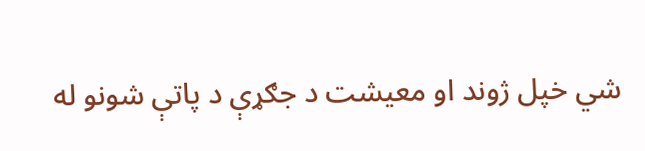شي خپل ژوند او معیشت د جګړې د پاتې شونو له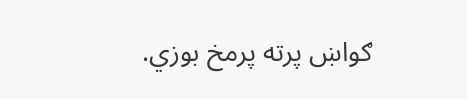ګواښ پرته پرمخ بوزي.